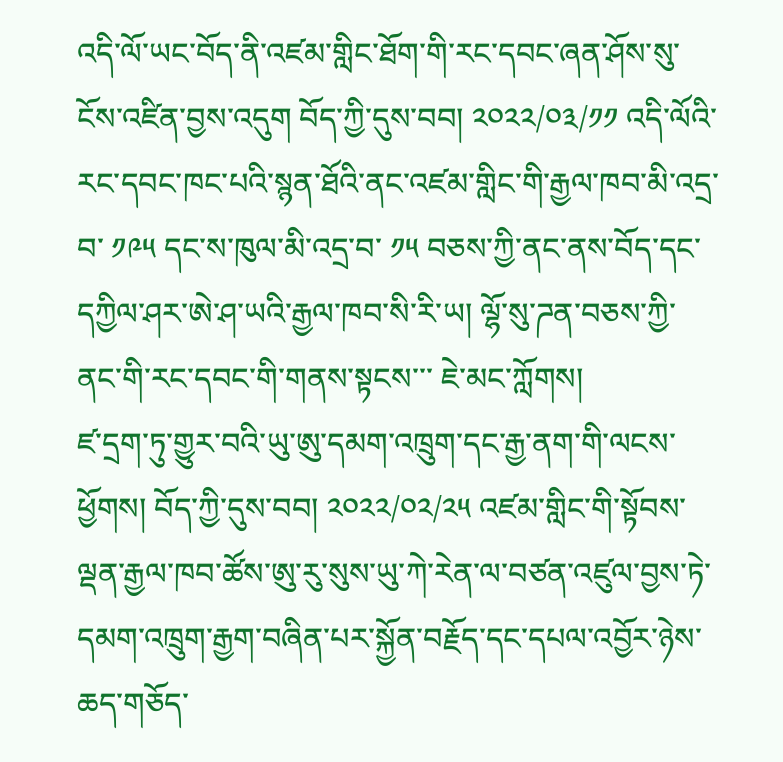འདི་ལོ་ཡང་བོད་ནི་འཛམ་གླིང་ཐོག་གི་རང་དབང་ཞན་ཤོས་སུ་ངོས་འཛིན་བྱས་འདུག བོད་ཀྱི་དུས་བབ། ༢༠༢༢/༠༣/༡༡ འདི་ལོའི་རང་དབང་ཁང་པའི་སྙན་ཐོའི་ནང་འཛམ་གླིང་གི་རྒྱལ་ཁབ་མི་འདྲ་བ་ ༡༩༥ དང་ས་ཁུལ་མི་འདྲ་བ་ ༡༥ བཅས་ཀྱི་ནང་ནས་བོད་དང་དཀྱིལ་ཤར་ཨེ་ཤ་ཡའི་རྒྱལ་ཁབ་སི་རི་ཡ། ལྷོ་སུ་ཌན་བཅས་ཀྱི་ནང་གི་རང་དབང་གི་གནས་སྟངས་་་ ཇེ་མང་ཀློགས།
ཛ་དྲག་ཏུ་གྱུར་བའི་ཡུ་ཨུ་དམག་འཁྲུག་དང་རྒྱ་ནག་གི་ལངས་ཕྱོགས། བོད་ཀྱི་དུས་བབ། ༢༠༢༢/༠༢/༢༥ འཛམ་གླིང་གི་སྟོབས་ལྡན་རྒྱལ་ཁབ་ཚོས་ཨུ་རུ་སུས་ཡུ་ཀེ་རེན་ལ་བཙན་འཛུལ་བྱས་ཏེ་དམག་འཁྲུག་རྒྱག་བཞིན་པར་སྐྱོན་བརྗོད་དང་དཔལ་འབྱོར་ཉེས་ཆད་གཅོད་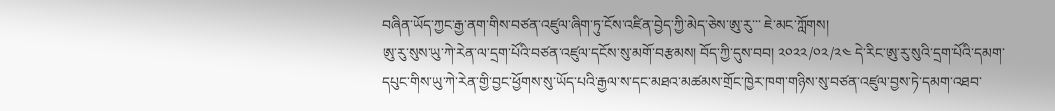བཞིན་ཡོད་ཀྱང་རྒྱ་ནག་གིས་བཙན་འཛུལ་ཞིག་ཏུ་ངོས་འཛིན་བྱེད་ཀྱི་མེད་ཅེས་ཨུ་རུ་་་ ཇེ་མང་ཀློགས།
ཨུ་རུ་སུས་ཡུ་ཀེ་རེན་ལ་དྲག་པོའི་བཙན་འཛུལ་དངོས་སུ་མགོ་བརྩམས། བོད་ཀྱི་དུས་བབ། ༢༠༢༢/༠༢/༢༤ དེ་རིང་ཨུ་རུ་སུའི་དྲག་པོའི་དམག་དཔུང་གིས་ཡུ་ཀེ་རེན་གྱི་བྱང་ཕྱོགས་སུ་ཡོད་པའི་རྒྱལ་ས་དང་མཐའ་མཚམས་གྲོང་ཁྱེར་ཁག་གཉིས་སུ་བཙན་འཛུལ་བྱས་ཏེ་དམག་འཐབ་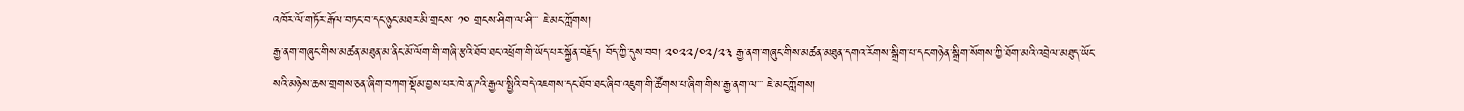འཁོར་ལོ་གཏོར་རྒོལ་བཏང་བ་དང་ཉུང་མཐར་མི་གྲངས་ ༡༠ གྲངས་ཤིག་ལ་ཤི་་་ ཇེ་མང་ཀློགས།
རྒྱ་ནག་གཞུང་གིས་མཚན་མཐུན་མ་ནིང་མོ་ལོག་གི་གཞི་རྩའི་ཐོབ་ཐང་འཕྲོག་གི་ཡོད་པར་སྐྱོན་བརྗོད། བོད་ཀྱི་དུས་བབ། ༢༠༢༢/༠༢/༢༣ རྒྱ་ནག་གཞུང་གིས་མཚན་མཐུན་དགའ་རོགས་སྒྲིག་པ་དང་གཉེན་སྒྲིག་སོགས་ཀྱི་ཐོག་མའི་འབྲེལ་མཐུད་ཡོང་སའི་མཉེས་ཆས་གྲགས་ཅན་ཞིག་བཀག་སྡོམ་བྱས་པར་ཁེ་ན་ཌའི་རྒྱལ་སྤྱིའི་བདེ་འཇགས་དང་ཐོབ་ཐང་ཞིབ་འཇུག་གི་ཚོགས་པ་ཞིག་གིས་རྒྱ་ནག་ལ་་་ ཇེ་མང་ཀློགས།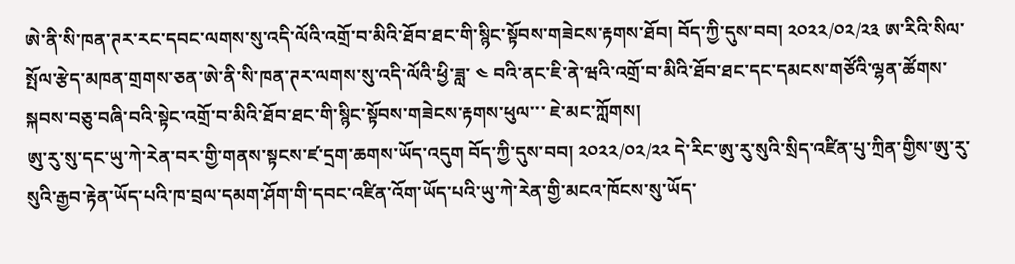ཨེ་ནི་སི་ཁན་ཊར་རང་དབང་ལགས་སུ་འདི་ལོའི་འགྲོ་བ་མིའི་ཐོབ་ཐང་གི་སྙིང་སྟོབས་གཟེངས་རྟགས་ཐོབ། བོད་ཀྱི་དུས་བབ། ༢༠༢༢/༠༢/༢༣ ཨ་རིའི་སིལ་སྤོལ་རྩེད་མཁན་གྲགས་ཅན་ཨེ་ནི་སི་ཁན་ཊར་ལགས་སུ་འདི་ལོའི་ཕྱི་ཟླ་ ༤ བའི་ནང་ཇི་ནེ་ཝའི་འགྲོ་བ་མིའི་ཐོབ་ཐང་དང་དམངས་གཙོའི་ལྷན་ཚོགས་སྐབས་བཅུ་བཞི་བའི་སྟེང་འགྲོ་བ་མིའི་ཐོབ་ཐང་གི་སྙིང་སྟོབས་གཟེངས་རྟགས་ཕུལ་་་ ཇེ་མང་ཀློགས།
ཨུ་རུ་སུ་དང་ཡུ་ཀེ་རེན་བར་གྱི་གནས་སྟངས་ཛ་དྲག་ཆགས་ཡོད་འདུག བོད་ཀྱི་དུས་བབ། ༢༠༢༢/༠༢/༢༢ དེ་རིང་ཨུ་རུ་སུའི་སྲིད་འཛིན་པུ་ཀྲིན་གྱིས་ཨུ་རུ་སུའི་རྒྱབ་རྟེན་ཡོད་པའི་ཁ་བྲལ་དམག་ཤོག་གི་དབང་འཛིན་འོག་ཡོད་པའི་ཡུ་ཀེ་རེན་གྱི་མངའ་ཁོངས་སུ་ཡོད་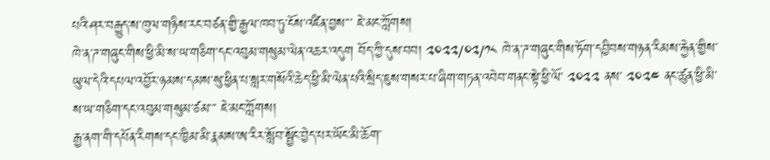པའི་ཤར་བརྒྱུད་ས་ཁུལ་གཉིས་རང་བཙན་གྱི་རྒྱལ་ཁབ་ཏུ་ངོས་འཛིན་བྱས་་་ ཇེ་མང་ཀློགས།
ཁེ་ན་ཌ་གཞུང་གིས་ཕྱི་མི་ས་ཡ་གཅིག་དང་འབུམ་གསུམ་ལེན་འཆར་འདུག བོད་ཀྱི་དུས་བབ། ༢༠༢༢/༠༢/༡༨ ཁེ་ན་ཌ་གཞུང་གིས་ཏོག་དབྱིབས་གཉན་རིམས་རྐྱེན་གྱིས་ཡུལ་དེའི་དཔལ་འབྱོར་ཉམས་དམས་སུ་ཕྱིན་པ་སླར་གསོའི་ཆེད་ཕྱི་མི་ལེན་པའི་སྲིད་ཇུས་གསར་པ་ཞིག་གཏན་འབེབ་གནང་སྟེ་ཕྱི་ལོ་ ༢༠༢༢ ནས་ ༢༠༢༤ ནང་ཚུན་ཕྱི་མི་ས་ཡ་གཅིག་དང་འབུམ་གསུམ་ཙམ་་་ ཇེ་མང་ཀློགས།
རྒྱ་ནག་གི་དཔོན་རིགས་དང་ཁྱིམ་མི་རྣམས་ཨ་རིར་སློབ་སྦྱོང་བྱེད་པར་ཡོང་མི་ཆོག་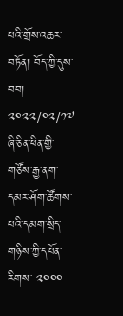པའི་གྲོས་འཆར་བཏོན། བོད་ཀྱི་དུས་བབ། ༢༠༢༢/༠༢/༡༧ ཞི་ཅིན་ཕིན་གྱི་གཙོས་རྒྱ་ནག་དམར་ཤོག་ཚོགས་པའི་དམག་སྲིད་གཉིས་ཀྱི་དཔོན་རིགས་ ༢༠༠༠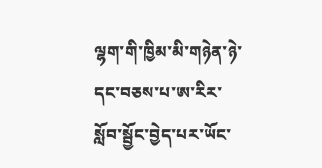ལྷག་གི་ཁྱིམ་མི་གཉེན་ཉེ་དང་བཅས་པ་ཨ་རིར་སློབ་སྦྱོང་བྱེད་པར་ཡོང་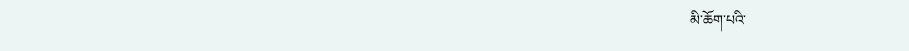མི་ཆོག་པའི་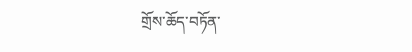གྲོས་ཆོད་བཏོན་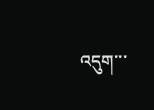འདུག་་་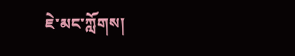ཇེ་མང་ཀློགས།